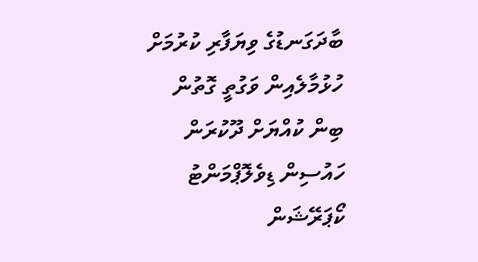ބާދަގަނޑުގެ ވިޔަފާރި ކުރުމަށް ހުޅުމާލެއިން ވަގުތީ ގޮތުން ބިން ކުއްޔަށް ދޫކުރަން ހައުސިން ޑިވެލޮޕްމަންޓު ކޯޕަރޭޝަން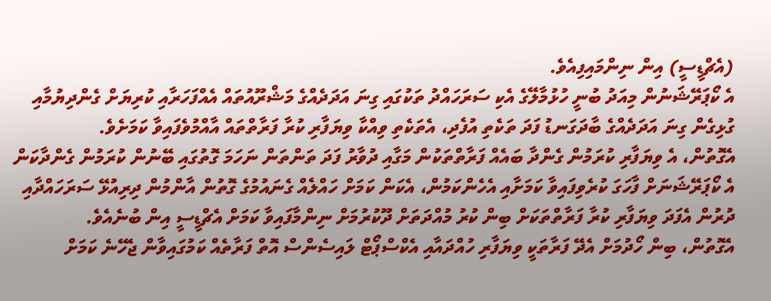(އެޗްޑީސީ) އިން ނިންމައިފިއެވެ.
އެ ކޯޕަރޭޝަނުން މިއަދު ބުނީ ހުޅުމާލޭގެ އެކި ސަރަހައްދު ތަކުގައި ގިނަ އަދަދެއްގެ މަޝްރޫއުތައް އެއްފަހަރާއި ކުރިޔަށް ގެންދިޔުމާއި ގުޅިގެން ގިނަ އަދަދެއްގެ ބާދަގަނޑު ފަދަ ތަކެތި އުފެދި، އެތަކެތި ވިއްކާ ވިޔަފާރި ކުރާ ފަރާތްތައް އާއްމުވެފައިވާ ކަމަށެވެ.
އެގޮތުން، އެ ވިޔަފާރި ކުރަމުން ގެންދާ ބައެއް ފަރާތްތަކުން މަގާއި ދުވާރު ފަދަ ތަންތަން ނަހަމަ ގޮތުގައި ބޭނުން ކުރަމުން ގެންދާކަން އެ ކޯޕަރޭޝަނަށް ފާހަގަ ކުރެވިފައިވާ ކަމަށާއި އެހެންކަމުން، އެކަން ކަމަށް ހައްލެއް ގެނައުމުގެ ގޮތުން އާންމުން ދިރިއުޅޭ ސަރަހައްދާއި ދުރުން އެފަދަ ވިޔަފާރި ކުރާ ފަރާތްތަކަށް ބިން ކުރު މުއްދަތަށް ދޫކުރުމަށް ނިންމާފައިވާ ކަމަށް އެޗްޑީސީ އިން ބުނެއެވެ.
އެގޮތުން، ބިން ހޯދުމަށް އެދޭ ފަރާތަކީ ވިޔަފާރި ހުއްދައާއި އެކްސްޕޯޓް ލައިސެންސް އޮތް ފަރާތެއް ކަމުގައިވާން ޖެހޭނެ ކަމަށް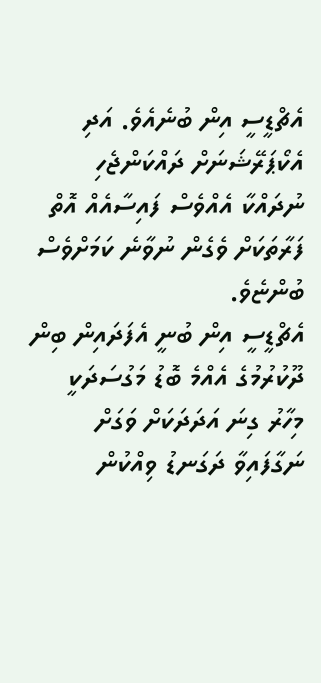އެޗްޑީސީ އިން ބުނެއެވެ. އަދި އެކޯޕަރޭޝަނަށް ދައްކަންޖެހި ނުދައްކާ އެއްވެސް ފައިސާއެއް އޮތް ފަރާތަކަށް ވެގެން ނުވާނެ ކަމަށްވެސް ބުންޏެވެ.
އެޗްޑީސީ އިން ބުނީ އެފަދައިން ބިން ދޫކުރުމުގެ އެއްމެ ބޮޑު މަގުސަދަކީ މިހާރު ގިނަ އަދަދަކަށް ވަގަށް ނަގާފައިވާ ދަގަނޑު ވިއްކުން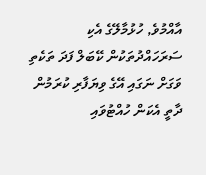އާއްމުވެ, ހުޅުމާލޭގެ އެކި ސަރަހައްދުތަކުން ކޭބަލް ފަދަ ތަކެތި ވަގަށް ނަގައި އޭގެ ވިޔަފާރި ކުރަމުން ދާތީ އެކަން ހުއްޓުވައި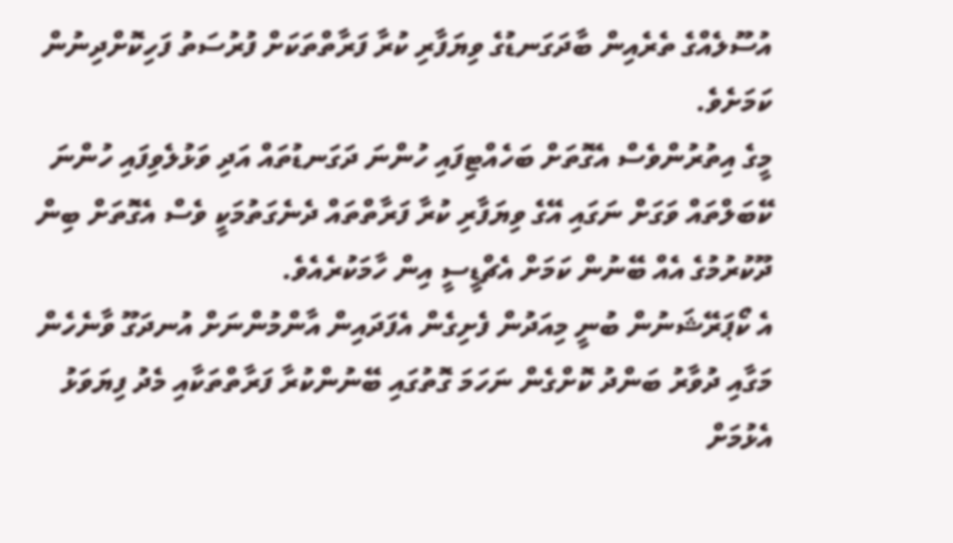އުސޫލެއްގެ ތެރެއިން ބާދަގަނޑުގެ ވިޔަފާރި ކުރާ ފަރާތްތަކަށް ފުރުސަތު ފަހިކޮށްދިނުން ކަމަށެވެ.
މީގެ އިތުރުންވެސް އެގޮތަށް ބަހެއްޓިފައި ހުންނަ ދަގަނޑުތައް އަދި ވަޅުލެވިފައި ހުންނަ ކޭބަލްތައް ވަގަށް ނަގައި އޭގެ ވިޔަފާރި ކުރާ ފަރާތްތައް ދެނެގަތުމަކީ ވެސް އެގޮތަށް ބިން ދޫކުރުމުގެ އެއް ބޭނުން ކަމަށް އެޗްޑީސީ އިން ހާމަކުރެއެވެ.
އެ ކޯޕަރޭޝަނުން ބުނީ މިއަދުން ފެށިގެން އެފަދައިން އާންމުންނަށް އުނދަގޫ ވާނެހެން މަގާއި ދުވާރު ބަންދު ކޮށްގެން ނަހަމަ ގޮތުގައި ބޭނުންކުރާ ފަރާތްތަކާއި މެދު ފިޔަވަޅު އެޅުމަށް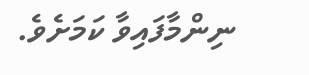ނިންމާފައިވާ ކަމަށެވެ.